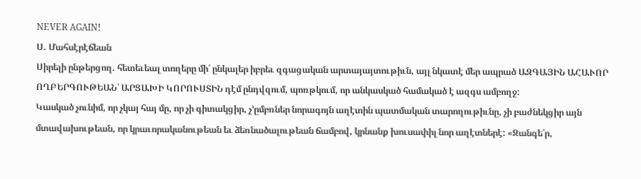NEVER AGAIN!
Ս. Մահսէրէճեան
Սիրելի ընթերցող. հետեւեալ տողերը մի՛ ընկալեր իբրեւ զգացական արտայայտութիւն, այլ նկատէ մեր ապրած ԱԶԳԱՅԻՆ ԱՀԱՒՈՐ ՈՂԲԵՐԳՈՒԹԵԱՆ՝ ԱՐՑԱԽԻ ԿՈՐՈՒՍՏԻՆ դէմ ընդվզում, պոռթկում, որ անկասկած համակած է ազգս ամբողջ:
Կասկած չունիմ, որ չկայ հայ մը, որ չի գիտակցիր, չ’ըմբռներ նորագոյն աղէտին պատմական տարողութիւնը, չի բաժնեկցիր այն մտավախութեան, որ կրաւորականութեան եւ ձեռնածալութեան ճամբով, կրնանք խուսափիլ նոր աղէտներէ: «Զանգե՛ր,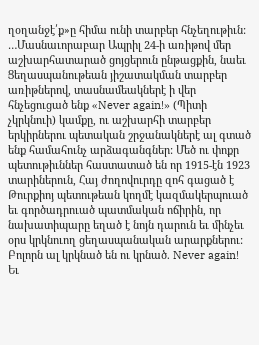ղօղանջէ՛ք»ը հիմա ունի տարբեր հնչեղութիւն:
…Մասնաւորաբար Ապրիլ 24-ի առիթով մեր աշխարհատարած ցոյցերուն ընթացքին, նաեւ Ցեղասպանութեան յիշատակման տարբեր առիթներով, տասնամեակներէ ի վեր հնչեցուցած ենք «Never again!» (Պիտի չկրկնուի) կամքը, ու աշխարհի տարբեր երկիրներու պետական շրջանակներէ ալ գտած ենք համահունչ արձագանգներ: Մեծ ու փոքր պետութիւններ հաստատած են որ 1915-էն 1923 տարիներուն, Հայ ժողովուրդը զոհ գացած է Թուրքիոյ պետութեան կողմէ կազմակերպուած եւ գործադրուած պատմական ոճիրին, որ նախատիպարը եղած է նոյն դարուն եւ մինչեւ օրս կրկնուող ցեղասպանական արարքներու: Բոլորն ալ կրկնած են ու կրնած. Never again!
Եւ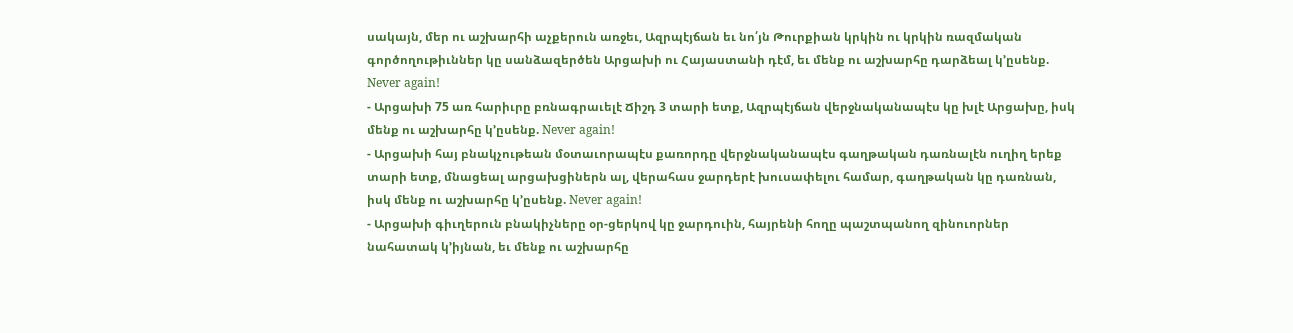սակայն, մեր ու աշխարհի աչքերուն առջեւ, Ազրպէյճան եւ նո՛յն Թուրքիան կրկին ու կրկին ռազմական գործողութիւններ կը սանձազերծեն Արցախի ու Հայաստանի դէմ, եւ մենք ու աշխարհը դարձեալ կ’ըսենք. Never again!
- Արցախի 75 առ հարիւրը բռնագրաւելէ Ճիշդ 3 տարի ետք, Ազրպէյճան վերջնականապէս կը խլէ Արցախը, իսկ մենք ու աշխարհը կ’ըսենք. Never again!
- Արցախի հայ բնակչութեան մօտաւորապէս քառորդը վերջնականապէս գաղթական դառնալէն ուղիղ երեք տարի ետք, մնացեալ արցախցիներն ալ, վերահաս ջարդերէ խուսափելու համար, գաղթական կը դառնան, իսկ մենք ու աշխարհը կ’ըսենք. Never again!
- Արցախի գիւղերուն բնակիչները օր-ցերկով կը ջարդուին, հայրենի հողը պաշտպանող զինուորներ նահատակ կ’իյնան, եւ մենք ու աշխարհը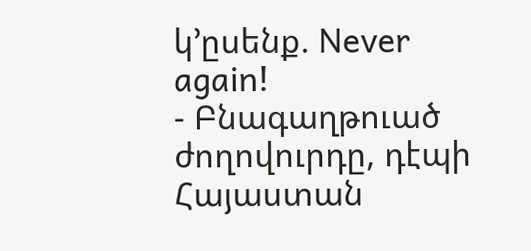կ’ըսենք. Never again!
- Բնագաղթուած ժողովուրդը, դէպի Հայաստան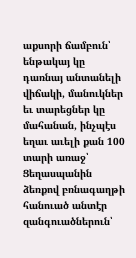աքսորի ճամբուն՝ ենթակայ կը դառնայ անտանելի վիճակի, մանուկներ եւ տարեցներ կը մահանան, ինչպէս եղաւ աւելի քան 100 տարի առաջ՝ Ցեղասպանին ձեռքով բռնագաղթի հանուած անտէր զանգուածներուն՝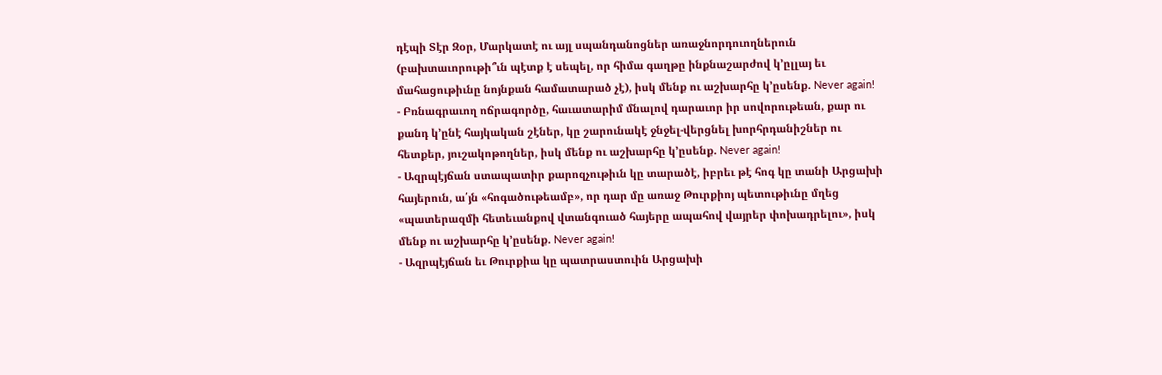դէպի Տէր Զօր, Մարկատէ ու այլ սպանդանոցներ առաջնորդուողներուն (բախտաւորութի՞ւն պէտք է սեպել, որ հիմա գաղթը ինքնաշարժով կ’ըլլայ եւ մահացութիւնը նոյնքան համատարած չէ), իսկ մենք ու աշխարհը կ’ըսենք. Never again!
- Բռնագրաւող ոճրագործը, հաւատարիմ մնալով դարաւոր իր սովորութեան, քար ու քանդ կ’ընէ հայկական շէներ, կը շարունակէ ջնջել-վերցնել խորհրդանիշներ ու հետքեր, յուշակոթողներ, իսկ մենք ու աշխարհը կ’ըսենք. Never again!
- Ազրպէյճան ստապատիր քարոզչութիւն կը տարածէ, իբրեւ թէ հոգ կը տանի Արցախի հայերուն, ա՛յն «հոգածութեամբ», որ դար մը առաջ Թուրքիոյ պետութիւնը մղեց «պատերազմի հետեւանքով վտանգուած հայերը ապահով վայրեր փոխադրելու», իսկ մենք ու աշխարհը կ’ըսենք. Never again!
- Ազրպէյճան եւ Թուրքիա կը պատրաստուին Արցախի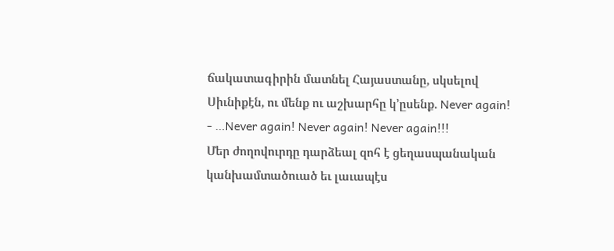ճակատագիրին մատնել Հայաստանը, սկսելով Սիւնիքէն, ու մենք ու աշխարհը կ’ըսենք. Never again!
- …Never again! Never again! Never again!!!
Մեր ժողովուրդը դարձեալ զոհ է ցեղասպանական կանխամտածուած եւ լաւապէս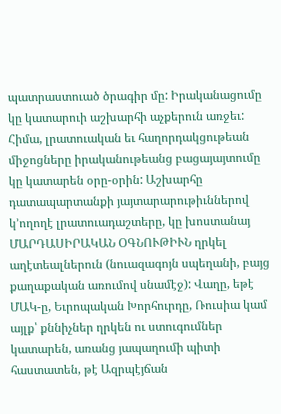պատրաստուած ծրագիր մը: Իրականացումը կը կատարուի աշխարհի աչքերուն առջեւ: Հիմա, լրատուական եւ հաղորդակցութեան միջոցները իրականութեանց բացայայտումը կը կատարեն օրը-օրին: Աշխարհը դատապարտանքի յայտարարութիւններով կ’ողողէ լրատուադաշտերը, կը խոստանայ ՄԱՐԴԱՍԻՐԱԿԱՆ ՕԳՆՈՒԹԻՒՆ ղրկել աղէտեալներուն (նուազագոյն սպեղանի, բայց քաղաքական առումով սնամէջ): Վաղը, եթէ ՄԱԿ-ը, Եւրոպական Խորհուրդը, Ռուսիա կամ այլք՝ քննիչներ ղրկեն ու ստուգումներ կատարեն, առանց յապաղումի պիտի հաստատեն, թէ Ազրպէյճան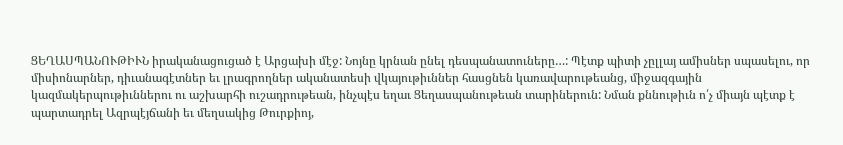ՑԵՂԱՍՊԱՆՈՒԹԻՒՆ իրականացուցած է Արցախի մէջ: Նոյնը կրնան ընել դեսպանատուները…: Պէտք պիտի չըլլայ ամիսներ սպասելու, որ միսիոնարներ, դիւանագէտներ եւ լրագրողներ ականատեսի վկայութիւններ հասցնեն կառավարութեանց, միջազգային կազմակերպութիւններու ու աշխարհի ուշադրութեան, ինչպէս եղաւ Ցեղասպանութեան տարիներուն: Նման քննութիւն ո՛չ միայն պէտք է պարտադրել Ազրպէյճանի եւ մեղսակից Թուրքիոյ,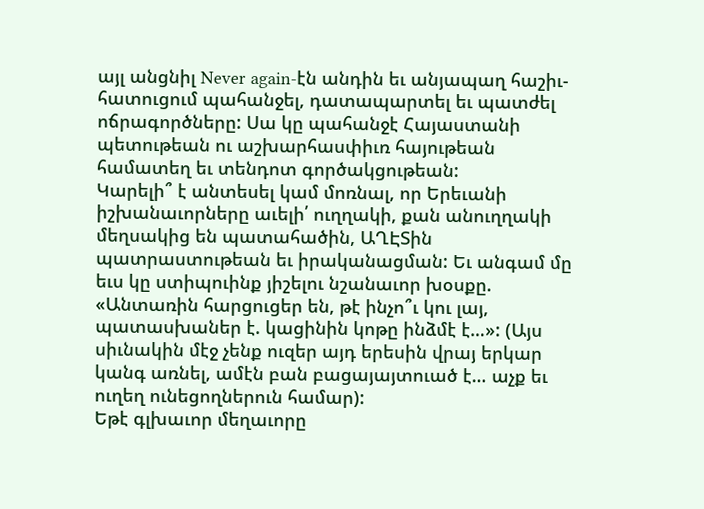այլ անցնիլ Never again-էն անդին եւ անյապաղ հաշիւ-հատուցում պահանջել, դատապարտել եւ պատժել ոճրագործները: Սա կը պահանջէ Հայաստանի պետութեան ու աշխարհասփիւռ հայութեան համատեղ եւ տենդոտ գործակցութեան:
Կարելի՞ է անտեսել կամ մոռնալ, որ Երեւանի իշխանաւորները աւելի՛ ուղղակի, քան անուղղակի մեղսակից են պատահածին, ԱՂԷՏին պատրաստութեան եւ իրականացման: Եւ անգամ մը եւս կը ստիպուինք յիշելու նշանաւոր խօսքը. «Անտառին հարցուցեր են, թէ ինչո՞ւ կու լայ, պատասխաներ է. կացինին կոթը ինձմէ է…»: (Այս սիւնակին մէջ չենք ուզեր այդ երեսին վրայ երկար կանգ առնել, ամէն բան բացայայտուած է… աչք եւ ուղեղ ունեցողներուն համար):
Եթէ գլխաւոր մեղաւորը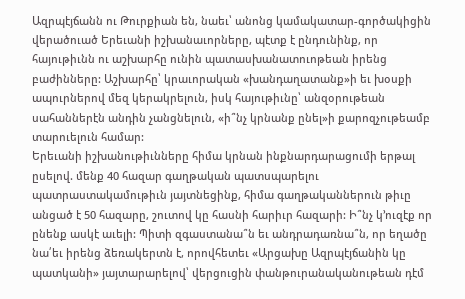Ազրպէյճանն ու Թուրքիան են, նաեւ՝ անոնց կամակատար-գործակիցին վերածուած Երեւանի իշխանաւորները, պէտք է ընդունինք, որ հայութիւնն ու աշխարհը ունին պատասխանատուոթեան իրենց բաժինները: Աշխարհը՝ կրաւորական «խանդաղատանք»ի եւ խօսքի ապուրներով մեզ կերակրելուն, իսկ հայութիւնը՝ անզօրութեան սահաններէն անդին չանցնելուն, «ի՞նչ կրնանք ընել»ի քարոզչութեամբ տարուելուն համար:
Երեւանի իշխանութիւնները հիմա կրնան ինքնարդարացումի երթալ ըսելով. մենք 40 հազար գաղթական պատսպարելու պատրաստակամութիւն յայտնեցինք, հիմա գաղթականներուն թիւը անցած է 50 հազարը, շուտով կը հասնի հարիւր հազարի: Ի՞նչ կ’ուզէք որ ընենք ասկէ աւելի: Պիտի զգաստանա՞ն եւ անդրադառնա՞ն, որ եղածը նա՛եւ իրենց ձեռակերտն է, որովհետեւ «Արցախը Ազրպէյճանին կը պատկանի» յայտարարելով՝ վերցուցին փանթուրանականութեան դէմ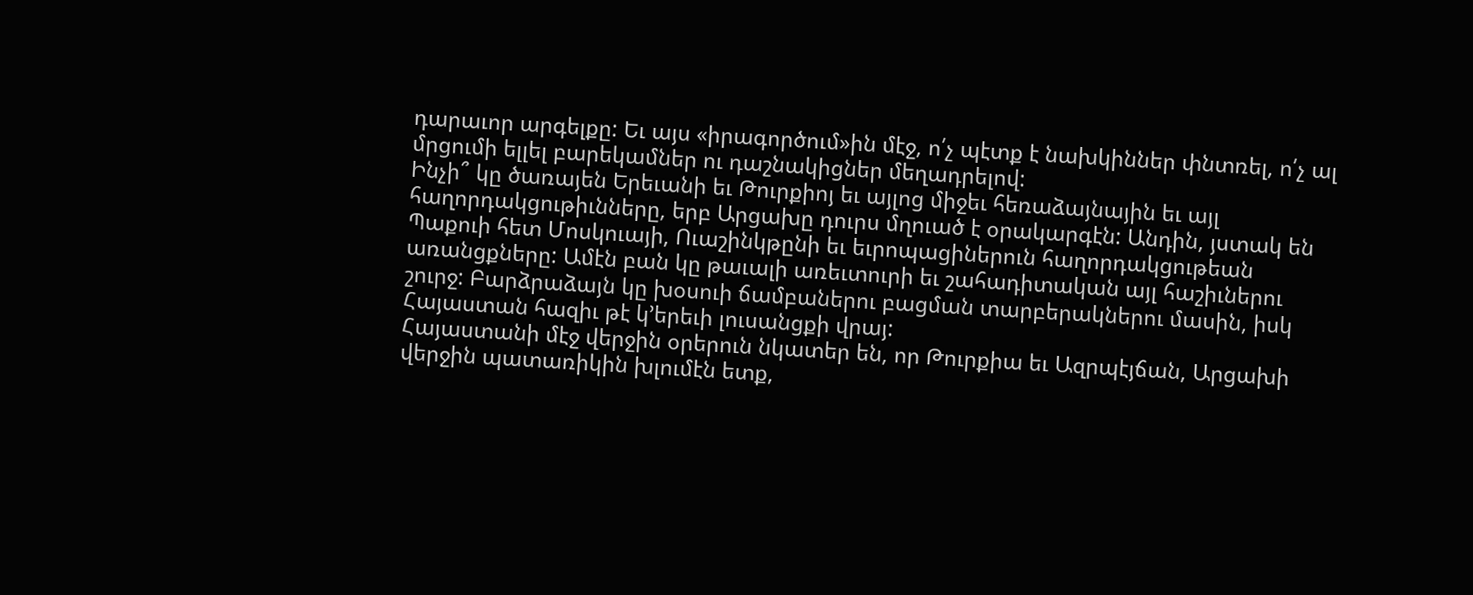դարաւոր արգելքը: Եւ այս «իրագործում»ին մէջ, ո՛չ պէտք է նախկիններ փնտռել, ո՛չ ալ մրցումի ելլել բարեկամներ ու դաշնակիցներ մեղադրելով:
Ինչի՞ կը ծառայեն Երեւանի եւ Թուրքիոյ եւ այլոց միջեւ հեռաձայնային եւ այլ հաղորդակցութիւնները, երբ Արցախը դուրս մղուած է օրակարգէն: Անդին, յստակ են Պաքուի հետ Մոսկուայի, Ուաշինկթընի եւ եւրոպացիներուն հաղորդակցութեան առանցքները: Ամէն բան կը թաւալի առեւտուրի եւ շահադիտական այլ հաշիւներու շուրջ: Բարձրաձայն կը խօսուի ճամբաներու բացման տարբերակներու մասին, իսկ Հայաստան հազիւ թէ կ’երեւի լուսանցքի վրայ:
Հայաստանի մէջ վերջին օրերուն նկատեր են, որ Թուրքիա եւ Ազրպէյճան, Արցախի վերջին պատառիկին խլումէն ետք,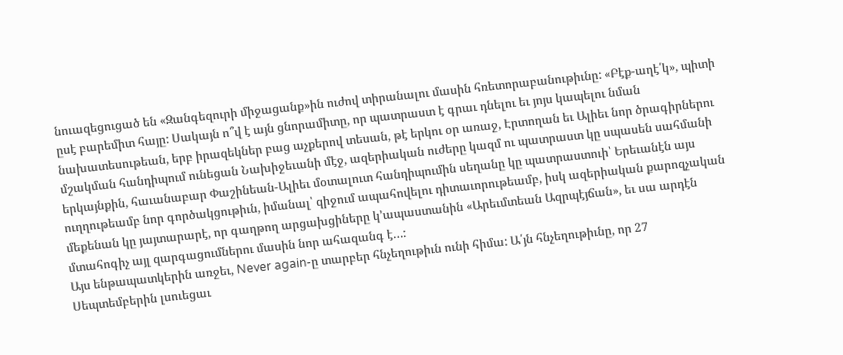նուազեցուցած են «Զանգեզուրի միջացանք»ին ուժով տիրանալու մասին հռետորաբանութիւնը: «Բէք-աղէ՛կ», պիտի ըսէ բարեմիտ հայը: Սակայն ո՞վ է այն ցնորամիտը, որ պատրաստ է գրաւ դնելու եւ յոյս կապելու նման նախատեսութեան, երբ իրազեկներ բաց աչքերով տեսան, թէ երկու օր առաջ, Էրտողան եւ Ալիեւ նոր ծրագիրներու մշակման հանդիպում ունեցան Նախիջեւանի մէջ, ազերիական ուժերը կազմ ու պատրաստ կը սպասեն սահմանի երկայնքին, հաւանաբար Փաշինեան-Ալիեւ մօտալուտ հանդիպումին սեղանը կը պատրաստուի՝ Երեւանէն այս ուղղութեամբ նոր գործակցութիւն, իմանալ՝ զիջում ապահովելու դիտաւորութեամբ, իսկ ազերիական քարոզչական մեքենան կը յայտարարէ, որ գաղթող արցախցիները կ’ապաստանին «Արեւմտեան Ազրպէյճան», եւ սա արդէն մտահոգիչ այլ զարգացումներու մասին նոր ահազանգ է…:
Այս ենթապատկերին առջեւ, Never again-ը տարբեր հնչեղութիւն ունի հիմա: Ա՛յն հնչեղութիւնը, որ 27 Սեպտեմբերին լսուեցաւ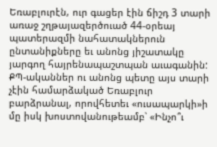Եռաբլուրէն, ուր գացեր էին ճիշդ 3 տարի առաջ շղթայազերծուած 44-օրեայ պատերազմի նահատակներուն ընտանիքները եւ անոնց յիշատակը յարգող հայրենապաշտպան աւագանին: ՔՊ-ականներ ու անոնց պետը այս տարի չէին համարձակած Եռաբլուր բարձրանալ, որովհետեւ «ուսապարկի»ի մը իսկ խոստովանութեամբ՝ «Ինչո՞ւ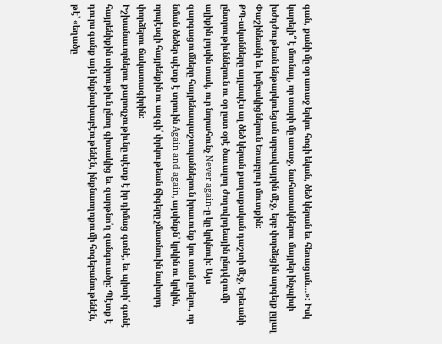գան, քանի մը օր առաջ երկու հոգի եկան, ծեծ կերան եւ հեռացան…»: Իսկ կարելի՞ է մոռնալ, որ տարի մը առաջ, նահատակներու մայրեր ինչպիսի խժդժութեան ենթարկուեցան սրբավայրին մէջ, երբ փորձեցին արգելք ըլլալ Փաշինեանի եւ խմբակիցներուն Եռաբլուր մուտքին:
ՔՊ-ականները այլապէս ալ ծեծ կերան քաղաքական դաշտի մէջ, Երեւանի ընտրութիւններուն ու օր ըստ օրէ ծաւալող ժողովրդեային ընդվզումի ալիքին լոյսին տակ, ուր նորահունչ Never again-ը կը կրկնուի: Այս զարգացումները հայրենապաշտպաններուն իրաւունք կու տան ըսելու, որ նման ծեծեր պէտք է տրուին Again and again, այսինքն՝ կրկին ու կրկին, որպէսզի հայրենքին ու ազգի՛ փրկութեան ճիգերը չմատնուին նախորդ փորձերու ճակատագիրին:
Իշխանաւորներու քարոզչութիւնը պէտք է իր դիմաց գտնէ, եւ պիտի՛ գտնէ հայրենիքին տիրութիւն ընող գիտակից եւ զարթնո՛ղ զանգուածը: Պէտք է դուրս գանք այն ինքնախաբէութենէն, ինքնաողոքումի հոգեբանութենէն, թէ՝ «եղածը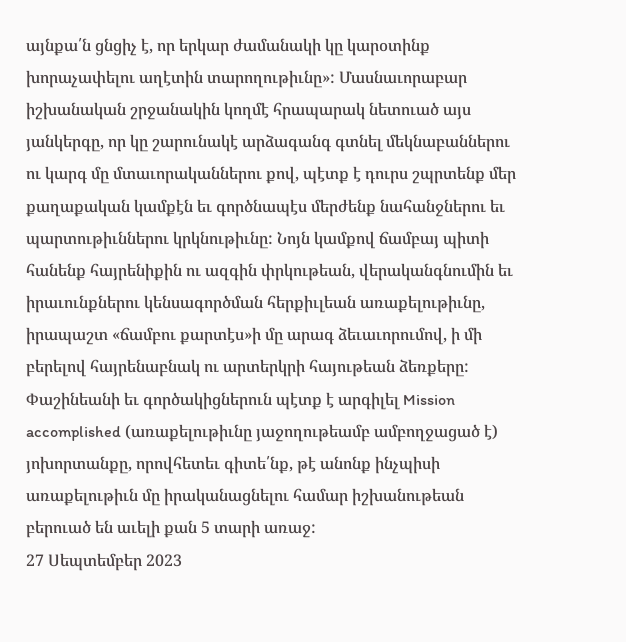այնքա՛ն ցնցիչ է, որ երկար ժամանակի կը կարօտինք խորաչափելու աղէտին տարողութիւնը»: Մասնաւորաբար իշխանական շրջանակին կողմէ հրապարակ նետուած այս յանկերգը, որ կը շարունակէ արձագանգ գտնել մեկնաբաններու ու կարգ մը մտաւորականներու քով, պէտք է դուրս շպրտենք մեր քաղաքական կամքէն եւ գործնապէս մերժենք նահանջներու եւ պարտութիւններու կրկնութիւնը: Նոյն կամքով ճամբայ պիտի հանենք հայրենիքին ու ազգին փրկութեան, վերականգնումին եւ իրաւունքներու կենսագործման հերքիւլեան առաքելութիւնը, իրապաշտ «ճամբու քարտէս»ի մը արագ ձեւաւորումով, ի մի բերելով հայրենաբնակ ու արտերկրի հայութեան ձեռքերը: Փաշինեանի եւ գործակիցներուն պէտք է արգիլել Mission accomplished (առաքելութիւնը յաջողութեամբ ամբողջացած է) յոխորտանքը, որովհետեւ գիտե՛նք, թէ անոնք ինչպիսի առաքելութիւն մը իրականացնելու համար իշխանութեան բերուած են աւելի քան 5 տարի առաջ:
27 Սեպտեմբեր 2023